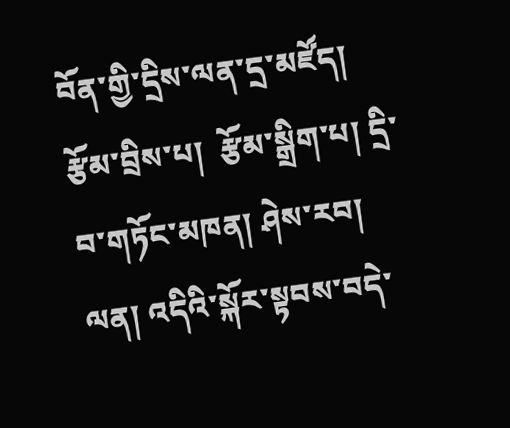བོན་གྱི་དྲིས་ལན་དྲ་མཛོད།
རྩོམ་བྲིས་པ།  རྩོམ་སྒྲིག་པ། དྲི་བ་གཏོང་མཁན། ཤེས་རབ། ལན། འདིའི་སྐོར་སྟབས་བདེ་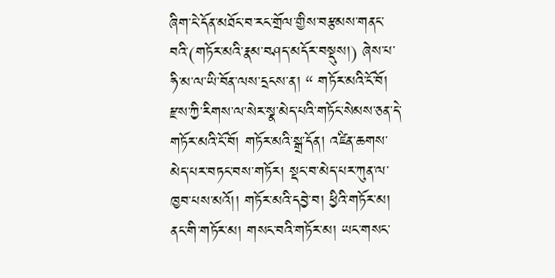ཞིག་ངེ་དོན་མཐོང་བ་རང་གྲོལ་གྱིས་བརྩམས་གནང་བའི་(གཏོར་མའི་རྣམ་བཤད་མདོར་བསྡུས།) ཞེས་པ་ཧི་མ་ལ་ཡི་བོན་ལས་དྲངས་ན། “ གཏོར་མའི་ངོ་བོ། རྫས་ཀྱི་རིགས་ལ་སེར་སྣ་མེད་པའི་གཏོང་སེམས་ཅན་དེ་གཏོར་མའི་ངོ་བོ། གཏོར་མའི་སྒྲ་དོན། འཛིན་ཆགས་མེད་པར་བཏང་བས་གཏོར། སྡང་བ་མེད་པར་ཀུན་ལ་ཁྱབ་པས་མའོ།། གཏོར་མའི་དབྱེ་བ། ཕྱིའི་གཏོར་མ། ནང་གི་གཏོར་མ། གསང་བའི་གཏོར་མ། ཡང་གསང་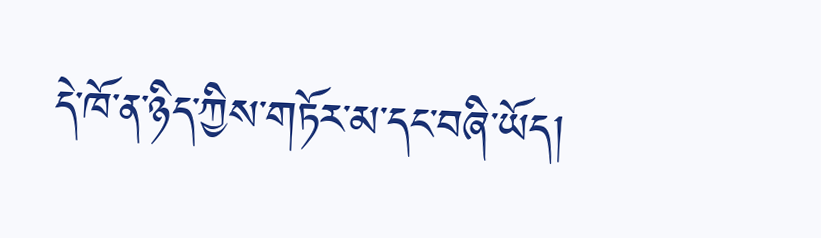དེ་ཁོ་ན་ཉིད་ཀྱིས་གཏོར་མ་དང་བཞི་ཡོད།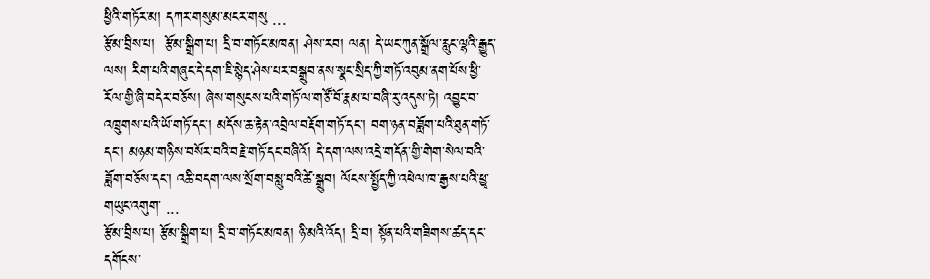ཕྱིའི་གཏོར་མ། དཀར་གསུམ་མངར་གསུ ...
རྩོམ་བྲིས་པ།  རྩོམ་སྒྲིག་པ། དྲི་བ་གཏོང་མཁན། ཤེས་རབ། ལན། དེ་ཡང་ཀུན་སྒྲོལ་རླུང་ལྷའི་རྒྱུད་ལས། རིག་པའི་གཞུང་དེ་དག་ཇི་སྙེད་ཤེས་པར་བསྒྲུབ་ནས་སྣང་སྲིད་ཀྱི་གཏོ་འབུམ་ནག་པོས་ཕྱི་རོལ་གྱི་ཞི་བདེར་བཅོས། ཞེས་གསུངས་པའི་གཏོ་ལ་གཙོ་བོ་རྣམ་པ་བཞི་རུ་འདུས་ཏེ། འབྱུང་བ་འཁྲུགས་པའི་ཡོ་གཏོ་དང་། མདོས་ཆ་རྟེན་འབྲེལ་བརྡོག་གཏོ་དང་། བག་ཉན་བཟློག་པའི་ཐུན་གཏོ་དང་། མཉམ་གཉིས་བསོར་བའི་བརྗེ་གཏོ་དང་བཞིའོ། དེ་དག་ལས་འདྲེ་གདོན་གྱི་གེག་སེལ་བའི་ཟློག་བཅོས་དང་། འཆི་བདག་ལས་སྲོག་བསླུ་བའི་ཚེ་སྒྲུབ། ལོངས་སྤྱོད་ཀྱི་འཕེལ་ཁ་རྒྱས་པའི་ཕྱྭ་གཡུང་འགུག་ ...
རྩོམ་བྲིས་པ། རྩོམ་སྒྲིག་པ། དྲི་བ་གཏོང་མཁན། ཉི་མའི་འོད། དྲི་བ། སྟོན་པའི་གཟིགས་ཚད་དང་དགོངས་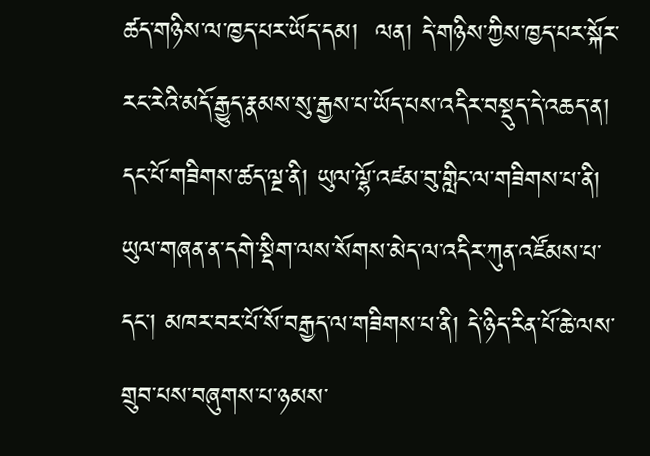ཚད་གཉིས་ལ་ཁྱད་པར་ཡོད་དམ།  ལན། དེ་གཉིས་ཀྱིས་ཁྱད་པར་སྐོར་རང་རེའི་མདོ་རྒྱུད་རྣམས་སུ་རྒྱས་པ་ཡོད་པས་འདིར་བསྡུད་དེ་འཆད་ན། དང་པོ་གཟིགས་ཚད་ལྔ་ནི། ཡུལ་ལྷོ་འཛམ་བུ་གླིང་ལ་གཟིགས་པ་ནི། ཡུལ་གཞན་ན་དགེ་སྡིག་ལས་སོགས་མེད་ལ་འདིར་ཀུན་འཛོམས་པ་དང་། མཁར་བར་པོ་སོ་བརྒྱད་ལ་གཟིགས་པ་ནི། དེ་ཉིད་རིན་པོ་ཆེ་ལས་གྲུབ་པས་བཞུགས་པ་ཉམས་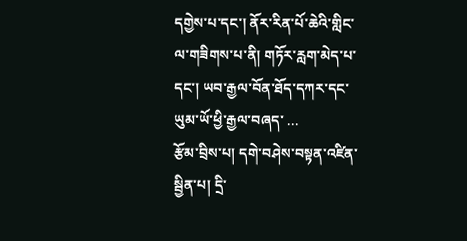དགྱེས་པ་དང་། ནོར་རིན་པོ་ཆེའི་གླིང་ལ་གཟིགས་པ་ནི། གཏོར་རླག་མེད་པ་དང་། ཡབ་རྒྱལ་བོན་ཐོད་དཀར་དང་ཡུམ་ཡོ་ཕྱི་རྒྱལ་བཞད་ ...
རྩོམ་བྲིས་པ། དགེ་བཤེས་བསྟན་འཛིན་སྦྱིན་པ། དྲི་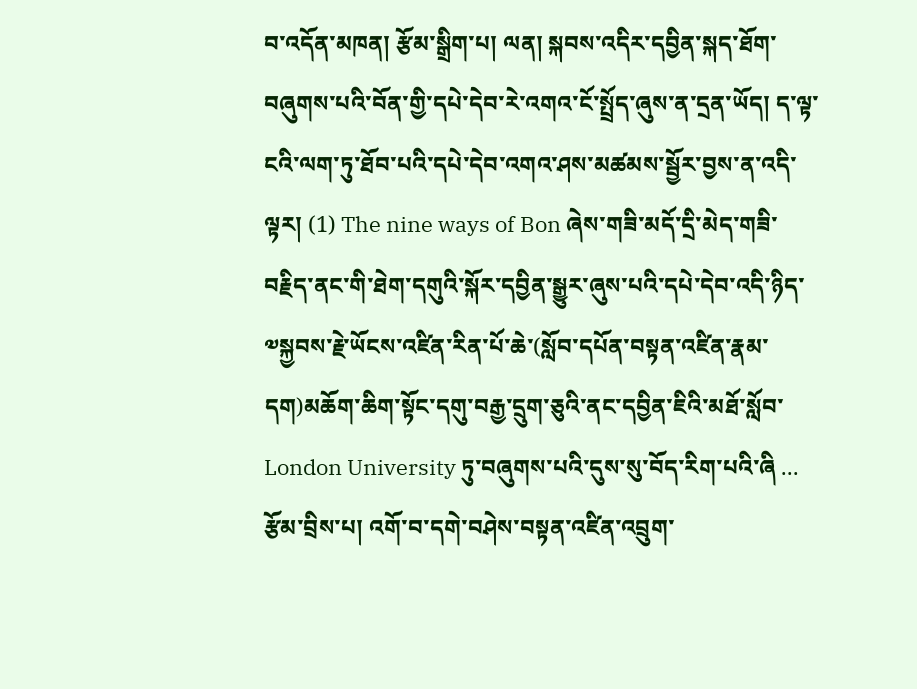བ་འདོན་མཁན། རྩོམ་སྒྲིག་པ། ལན། སྐབས་འདིར་དབྱིན་སྐད་ཐོག་བཞུགས་པའི་བོན་གྱི་དཔེ་དེབ་རེ་འགའ་ངོ་སྤྲོད་ཞུས་ན་དྲན་ཡོད། ད་ལྟ་ངའི་ལག་ཏུ་ཐོབ་པའི་དཔེ་དེབ་འགའ་ཤས་མཚམས་སྦྱོར་བྱས་ན་འདི་ལྟར། (1) The nine ways of Bon ཞེས་གཟི་མདོ་དྲི་མེད་གཟི་བརྗིད་ནང་གི་ཐེག་དགུའི་སྐོར་དབྱིན་སྒྱུར་ཞུས་པའི་དཔེ་དེབ་འདི་ཉིད་༧སྐྱབས་རྗེ་ཡོངས་འཛིན་རིན་པོ་ཆེ་(སློབ་དཔོན་བསྟན་འཛིན་རྣམ་དག)མཆོག་ཆིག་སྟོང་དགུ་བརྒྱ་དྲུག་ཅུའི་ནང་དབྱིན་ཇིའི་མཐོ་སློབ་ London University ཏུ་བཞུགས་པའི་དུས་སུ་བོད་རིག་པའི་ཞི ...
རྩོམ་བྲིས་པ། འགོ་བ་དགེ་བཤེས་བསྟན་འཛིན་འབྲུག་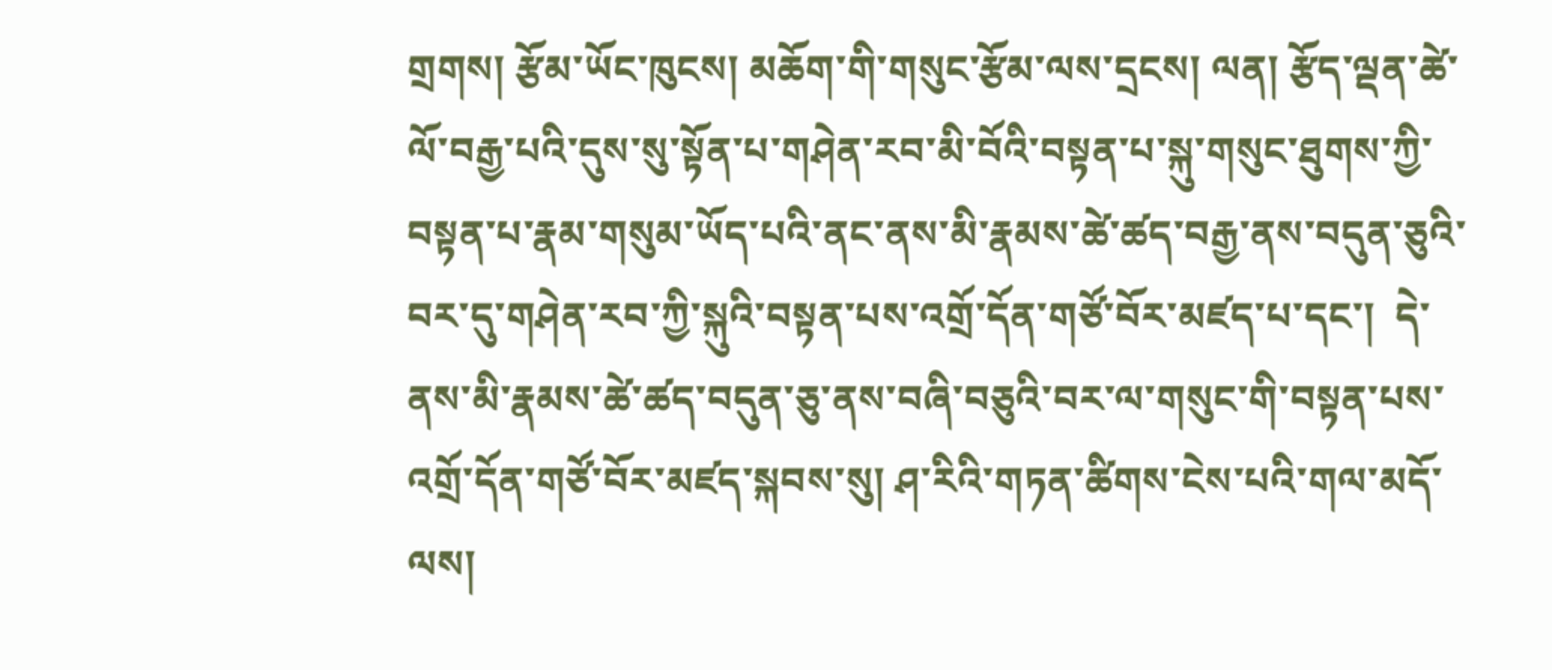གྲགས། རྩོམ་ཡོང་ཁུངས། མཆོག་གི་གསུང་རྩོམ་ལས་དྲངས། ལན། རྩོད་ལྡན་ཚེ་ལོ་བརྒྱ་པའི་དུས་སུ་སྟོན་པ་གཤེན་རབ་མི་བོའི་བསྟན་པ་སྐུ་གསུང་ཐུགས་ཀྱི་བསྟན་པ་རྣམ་གསུམ་ཡོད་པའི་ནང་ནས་མི་རྣམས་ཚེ་ཚད་བརྒྱ་ནས་བདུན་ཅུའི་བར་དུ་གཤེན་རབ་ཀྱི་སྐུའི་བསྟན་པས་འགྲོ་དོན་གཙོ་བོར་མཛད་པ་དང་།  དེ་ནས་མི་རྣམས་ཚེ་ཚད་བདུན་ཅུ་ནས་བཞི་བཅུའི་བར་ལ་གསུང་གི་བསྟན་པས་འགྲོ་དོན་གཙོ་བོར་མཛད་སྐབས་སུ། ཤ་རིའི་གཏན་ཚིགས་ངེས་པའི་གལ་མདོ་ལས།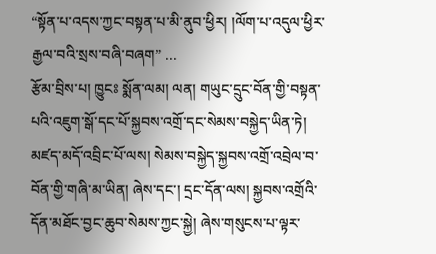“སྟོན་པ་འདས་ཀྱང་བསྟན་པ་མི་ནུབ་ཕྱིར། །ལོག་པ་འདུལ་ཕྱིར་རྒྱལ་བའི་སྲས་བཞི་བཞག” ...
རྩོམ་བྲིས་པ། ཁྱུངཿ སྨོན་ལམ། ལན། གཡུང་དྲུང་བོན་གྱི་བསྟན་པའི་འཇུག་སྒོ་དང་པོ་སྐྱབས་འགྲོ་དང་སེམས་བསྐྱེད་ཡིན་ཏེ། མཛད་མདོ་འབྲིང་པོ་ལས། སེམས་བསྐྱེད་སྐྱབས་འགྲོ་འབྲེལ་བ་བོན་གྱི་གཞི་མ་ཡིན། ཞེས་དང་། དྲང་དོན་ལས། སྐྱབས་འགྲོའི་དོན་མཐོང་བྱང་ཆུབ་སེམས་ཀྱང་སྐྱེ། ཞེས་གསུངས་པ་ལྟར་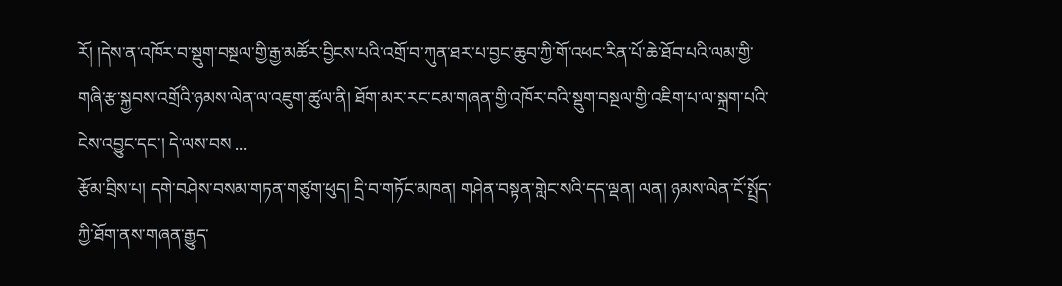རོ། །དེས་ན་འཁོར་བ་སྡུག་བསྔལ་གྱི་རྒྱ་མཚོར་བྱིངས་པའི་འགྲོ་བ་ཀུན་ཐར་པ་བྱང་ཆུབ་ཀྱི་གོ་འཕང་རིན་པོ་ཆེ་ཐོབ་པའི་ལམ་གྱི་གཞི་རྩ་སྐྱབས་འགྲོའི་ཉམས་ལེན་ལ་འཇུག་ཚུལ་ནི། ཐོག་མར་རང་ངམ་གཞན་གྱི་འཁོར་བའི་སྡུག་བསྔལ་གྱི་འཇིག་པ་ལ་སྐྲག་པའི་ངེས་འབྱུང་དང་། དེ་ལས་བས ...
རྩོམ་བྲིས་པ། དགེ་བཤེས་བསམ་གཏན་གཙུག་ཕུད། དྲི་བ་གཏོང་མཁན། གཤེན་བསྟན་གླེང་སའི་དད་ལྡན། ལན། ཉམས་ལེན་ངོ་སྤྲོད་ཀྱི་ཐོག་ནས་གཞན་རྒྱུད་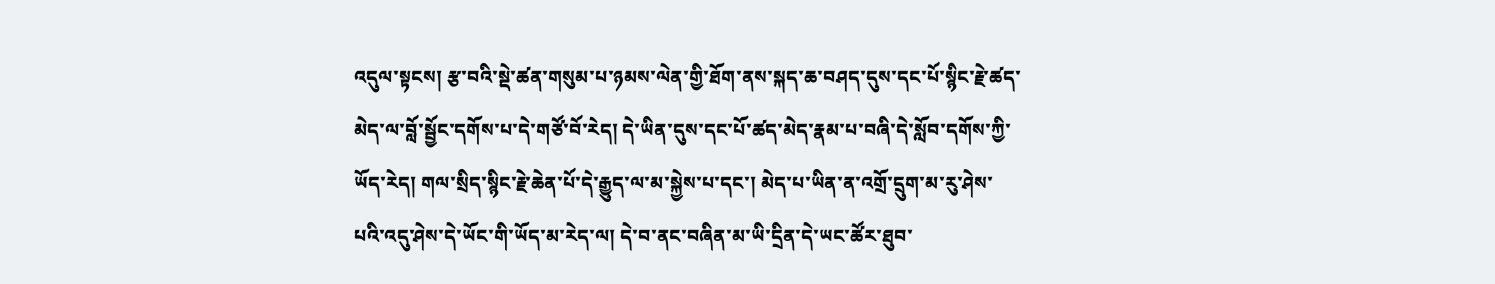འདུལ་སྟངས། རྩ་བའི་སྡེ་ཚན་གསུམ་པ་ཉམས་ལེན་གྱི་ཐོག་ནས་སྐད་ཆ་བཤད་དུས་དང་པོ་སྙིང་རྗེ་ཚད་མེད་ལ་བློ་སྦྱོང་དགོས་པ་དེ་གཙོ་བོ་རེད། དེ་ཡིན་དུས་དང་པོ་ཚད་མེད་རྣམ་པ་བཞི་དེ་སློབ་དགོས་ཀྱི་ཡོད་རེད། གལ་སྲིད་སྙིང་རྗེ་ཆེན་པོ་དེ་རྒྱུད་ལ་མ་སྐྱེས་པ་དང་། མེད་པ་ཡིན་ན་འགྲོ་དྲུག་མ་རུ་ཤེས་པའི་འདུ་ཤེས་དེ་ཡོང་གི་ཡོད་མ་རེད་ལ། དེ་བ་ནང་བཞིན་མ་ཡི་དྲིན་དེ་ཡང་ཚོར་ཐུབ་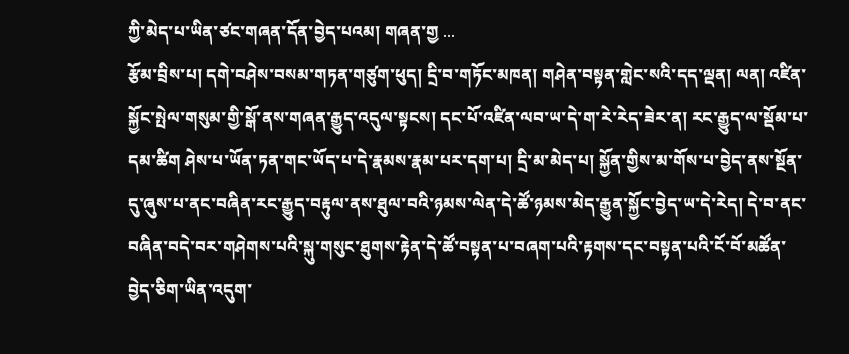ཀྱི་མེད་པ་ཡིན་ཙང་གཞན་དོན་བྱེད་པའམ། གཞན་གྱ ...
རྩོམ་བྲིས་པ། དགེ་བཤེས་བསམ་གཏན་གཙུག་ཕུད། དྲི་བ་གཏོང་མཁན། གཤེན་བསྟན་གླེང་སའི་དད་ལྡན། ལན། འཛིན་སྐྱོང་སྤེལ་གསུམ་གྱི་སྒོ་ནས་གཞན་རྒྱུད་འདུལ་སྟངས། དང་པོ་འཛིན་ལབ་ཡ་དེ་ག་རེ་རེད་ཟེར་ན། རང་རྒྱུད་ལ་སྡོམ་པ་དམ་ཚིག ཤེས་པ་ཡོན་ཏན་གང་ཡོད་པ་དེ་རྣམས་རྣམ་པར་དག་པ། དྲི་མ་མེད་པ། སྐྱོན་གྱིས་མ་གོས་པ་བྱེད་ནས་སྔོན་དུ་ཞུས་པ་ནང་བཞིན་རང་རྒྱུད་བརྟུལ་ནས་ཐུལ་བའི་ཉམས་ལེན་དེ་ཚོ་ཉམས་མེད་རྒྱུན་སྐྱོང་བྱེད་ཡ་དེ་རེད། དེ་བ་ནང་བཞིན་བདེ་བར་གཤེགས་པའི་སྐུ་གསུང་ཐུགས་རྟེན་དེ་ཚོ་བསྟན་པ་བཞག་པའི་རྟགས་དང་བསྟན་པའི་ངོ་བོ་མཚོན་བྱེད་ཅིག་ཡིན་འདུག་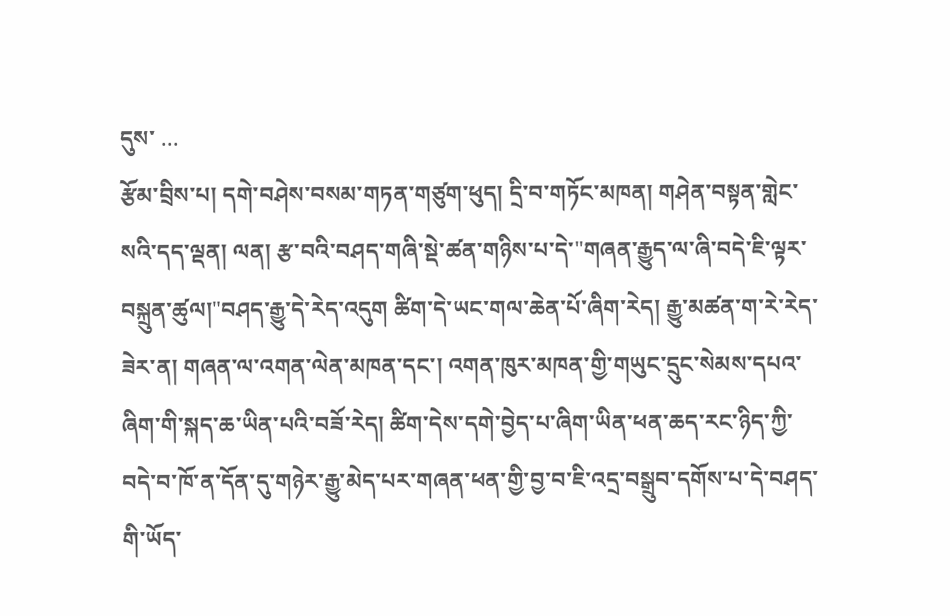དུས་ ...
རྩོམ་བྲིས་པ། དགེ་བཤེས་བསམ་གཏན་གཙུག་ཕུད། དྲི་བ་གཏོང་མཁན། གཤེན་བསྟན་གླེང་སའི་དད་ལྡན། ལན། རྩ་བའི་བཤད་གཞི་སྡེ་ཚན་གཉིས་པ་དེ་"གཞན་རྒྱུད་ལ་ཞི་བདེ་ཇི་ལྟར་བསྐྲུན་ཚུལ།"བཤད་རྒྱུ་དེ་རེད་འདུག ཚིག་དེ་ཡང་གལ་ཆེན་པོ་ཞིག་རེད། རྒྱུ་མཚན་ག་རེ་རེད་ཟེར་ན། གཞན་ལ་འགན་ལེན་མཁན་དང་། འགན་ཁུར་མཁན་གྱི་གཡུང་དྲུང་སེམས་དཔའ་ཞིག་གི་སྐད་ཆ་ཡིན་པའི་བཟོ་རེད། ཚིག་དེས་དགེ་བྱེད་པ་ཞིག་ཡིན་ཕན་ཆད་རང་ཉིད་ཀྱི་བདེ་བ་ཁོ་ན་དོན་དུ་གཉེར་རྒྱུ་མེད་པར་གཞན་ཕན་གྱི་བྱ་བ་ཇི་འདྲ་བསྒྲུབ་དགོས་པ་དེ་བཤད་གི་ཡོད་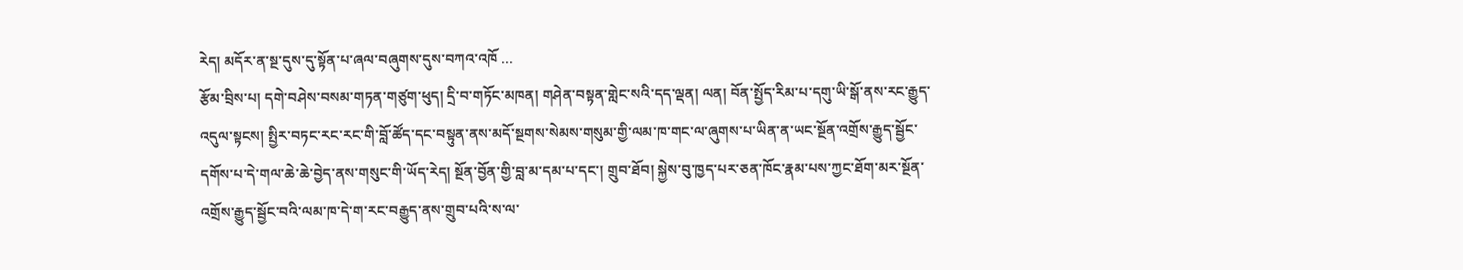རེད། མདོར་ན་སྔ་དུས་དུ་སྟོན་པ་ཞལ་བཞུགས་དུས་བཀའ་འཁོ ...
རྩོམ་བྲིས་པ། དགེ་བཤེས་བསམ་གཏན་གཙུག་ཕུད། དྲི་བ་གཏོང་མཁན། གཤེན་བསྟན་གླེང་སའི་དད་ལྡན། ལན། བོན་སྤྱོད་རིམ་པ་དགུ་ཡི་སྒོ་ནས་རང་རྒྱུད་འདུལ་སྟངས། སྤྱིར་བཏང་རང་རང་གི་བློ་ཚོད་དང་བསྟུན་ནས་མདོ་སྔགས་སེམས་གསུམ་གྱི་ལམ་ཁ་གང་ལ་ཞུགས་པ་ཡིན་ན་ཡང་སྔོན་འགྲོས་རྒྱུད་སྦྱོང་དགོས་པ་དེ་གལ་ཆེ་ཆེ་བྱེད་ནས་གསུང་གི་ཡོད་རེད། སྔོན་བྱོན་གྱི་བླ་མ་དམ་པ་དང་། གྲུབ་ཐོབ། སྐྱེས་བུ་ཁྱད་པར་ཅན་ཁོང་རྣམ་པས་ཀྱང་ཐོག་མར་སྔོན་འགྲོས་རྒྱུད་སྦྱོང་བའི་ལམ་ཁ་དེ་ག་རང་བརྒྱུད་ནས་གྲུབ་པའི་ས་ལ་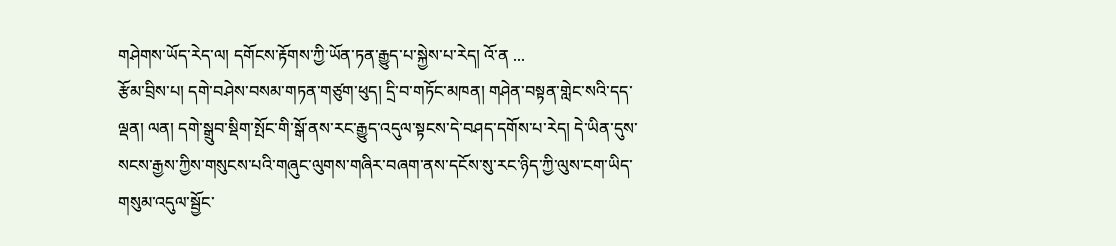གཤེགས་ཡོད་རེད་ལ། དགོངས་རྟོགས་ཀྱི་ཡོན་ཏན་རྒྱུད་པ་སྐྱེས་པ་རེད། འོ་ན ...
རྩོམ་བྲིས་པ། དགེ་བཤེས་བསམ་གཏན་གཙུག་ཕུད། དྲི་བ་གཏོང་མཁན། གཤེན་བསྟན་གླེང་སའི་དད་ལྡན། ལན། དགེ་སྒྲུབ་སྡིག་སྤོང་གི་སྒོ་ནས་རང་རྒྱུད་འདུལ་སྟངས་དེ་བཤད་དགོས་པ་རེད། དེ་ཡིན་དུས་སངས་རྒྱས་ཀྱིས་གསུངས་པའི་གཞུང་ལུགས་གཞིར་བཞག་ནས་དངོས་སུ་རང་ཉིད་ཀྱི་ལུས་ངག་ཡིད་གསུམ་འདུལ་སྦྱོང་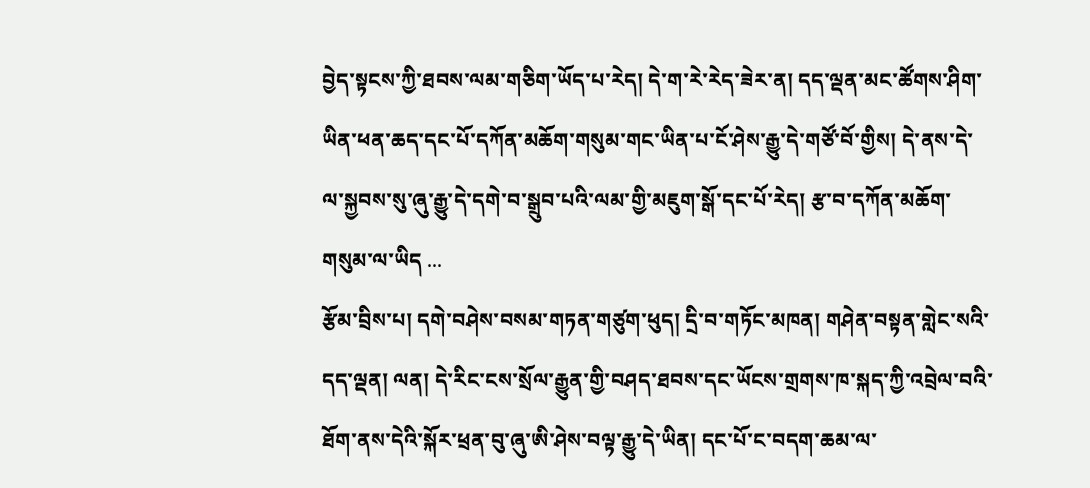བྱེད་སྟངས་ཀྱི་ཐབས་ལམ་གཅིག་ཡོད་པ་རེད། དེ་ག་རེ་རེད་ཟེར་ན། དད་ལྡན་མང་ཚོགས་ཤིག་ཡིན་ཕན་ཆད་དང་པོ་དཀོན་མཆོག་གསུམ་གང་ཡིན་པ་ངོ་ཤེས་རྒྱུ་དེ་གཙོ་བོ་གྱིས། དེ་ནས་དེ་ལ་སྐྱབས་སུ་ཞུ་རྒྱུ་དེ་དགེ་བ་སྒྲུབ་པའི་ལམ་གྱི་མཇུག་སྒོ་དང་པོ་རེད། རྩ་བ་དཀོན་མཆོག་གསུམ་ལ་ཡིད ...
རྩོམ་བྲིས་པ། དགེ་བཤེས་བསམ་གཏན་གཙུག་ཕུད། དྲི་བ་གཏོང་མཁན། གཤེན་བསྟན་གླེང་སའི་དད་ལྡན། ལན། དེ་རིང་ངས་སྲོལ་རྒྱུན་གྱི་བཤད་ཐབས་དང་ཡོངས་གྲགས་ཁ་སྐད་ཀྱི་འབྲེལ་བའི་ཐོག་ནས་དེའི་སྐོར་ཕྲན་བུ་ཞུ་ཨི་ཤེས་བལྟ་རྒྱུ་དེ་ཡིན། དང་པོ་ང་བདག་ཆམ་ལ་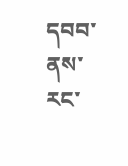དབབ་ནས་རང་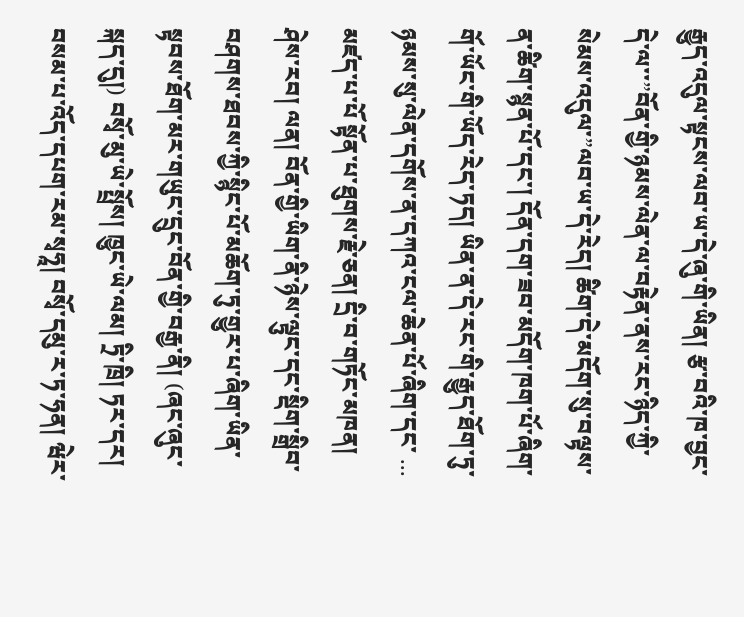རྒྱུད་འདུལ་སྟངས་ལབ་ཡ་དེ་ཞུ་གི་ཡིན། རྩ་བའི་ཁ་བྱང་དེ་ལ་་”བོན་གྱི་ཉམས་ལེན་ལ་བརྟེན་ནས་རང་ཉིད་ཀྱི་སེམས་འདུལ་”ལབ་ཡ་དེ་རེད། ཚིག་དེ་མདོག་སུ་བལྟས་ན་ཚིག་སྙན་པོ་དང་། དོན་དག་ཟབ་མདོག་ཁག་པོ་ཞིག་གོ་ཡོང་གི་ཡོད་རེད་ཏད། ཡིན་ན་དེ་རང་གི་རྒྱུད་ཐོག་ཏུ་ཉམས་སུ་ལེན་དགོས་ན་དཀའ་ངལ་ཆེན་པོ་ཞིག་དང་ ...
མཛད་པ་པོ སྟོན་པ་ཐུགས་རྗེ་ཅན། དྲི་བ་གཏོང་མཁན། ཤེས་རབ། ལན། བོན་གྱི་ཡིག་ནི་ཉེས་ལྟུང་དང་སྡིག་སྒྲིབ་བཤགས་ཐབས་ཀྱི་སྙིང་པོ་མཆོག་ཏུ་གྱུར་པ་ཞིག་ཡིན་སྟབས་ཐོག་མར་གཡུང་དྲུང་བོན་གྱི་བརྒྱ་ནི། (ཞང་ཞུང་སྐད་དུ།) བསྭོ་མུ་ཡེ་སྤྲོས། ཁྱུང་ཡེ་ལམ། ཏྲི་ཁྲི། ཏར་དར། བསམ་པ་འོད་དཔག་རམ་སྭཧཱ། བསྭོ་དམུ་ར་ཏ་ཧན། ཝེར་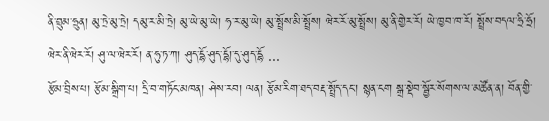ནི་བྲུམ་ཧྲུན། མུ་ཏྲེ་མུ་ཏྲེ། དམུ་ར་མི་ཏྲེ། མུ་ཡེ་མུ་ཡེ། ཧ་ར་མུ་ཡེ། མུ་སྤྲོས་མི་སྤྲོས། ཝེར་རོ་མུ་སྤྲོས། མུ་ནི་གྱེར་རོ། ཡེ་ཁྱབ་ཁ་རོ། སྤྲོས་བདལ་ཧྲི་ཧྲོ། ཝེར་ནི་ཝེར་རོ། ཤུ་ལ་ཝེར་རོ། ན་ཧུ་ཏ་ཀ། ཤུད་དྷོ་ཤུད་དྷོ།་དུ་ཤུད་དྷོ ...
རྩོམ་བྲིས་པ། རྩོམ་སྒྲིག་པ། དྲི་བ་གཏོང་མཁན། ཤེས་རབ། ལན། རྩོམ་རིག་ཐད་བརྡ་སྤྲོད་དང་། སྙན་ངག སྒྲ་སྡེབ་སྦྱོར་སོགས་ལ་མཚོན་ན། བོན་གྱི་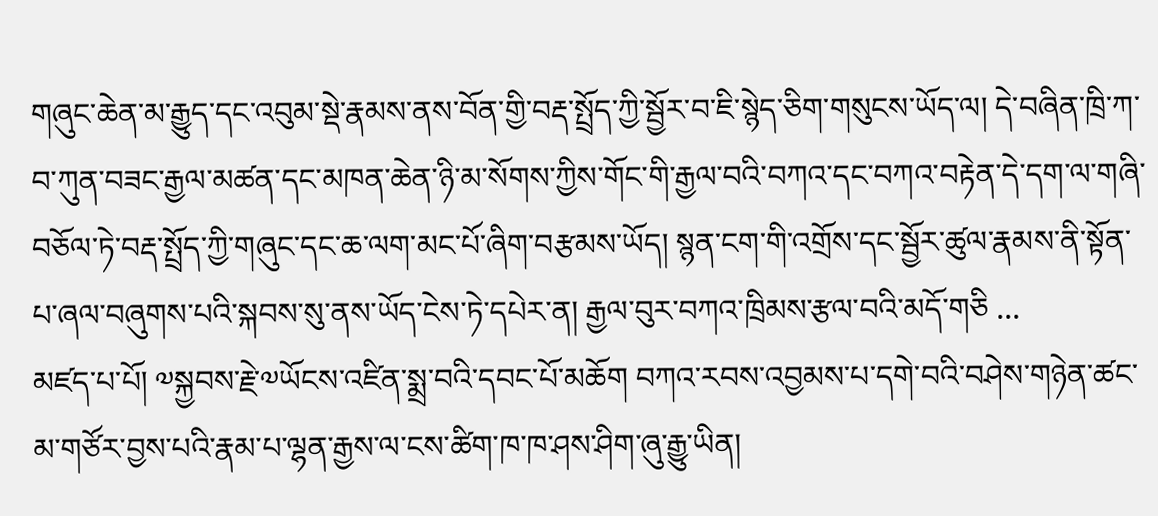གཞུང་ཆེན་མ་རྒྱུད་དང་འབུམ་སྡེ་རྣམས་ནས་བོན་གྱི་བརྡ་སྤྲོད་ཀྱི་སྦྱོར་བ་ཇི་སྙེད་ཅིག་གསུངས་ཡོད་ལ། དེ་བཞིན་ཁྲི་ཀ་བ་ཀུན་བཟང་རྒྱལ་མཚན་དང་མཁན་ཆེན་ཉི་མ་སོགས་ཀྱིས་གོང་གི་རྒྱལ་བའི་བཀའ་དང་བཀའ་བརྟེན་དེ་དག་ལ་གཞི་བཅོལ་ཏེ་བརྡ་སྤྲོད་ཀྱི་གཞུང་དང་ཆ་ལག་མང་པོ་ཞིག་བརྩམས་ཡོད། སྙན་ངག་གི་འགྲོས་དང་སྦྱོར་ཚུལ་རྣམས་ནི་སྟོན་པ་ཞལ་བཞུགས་པའི་སྐབས་སུ་ནས་ཡོད་ངེས་ཏེ་དཔེར་ན། རྒྱལ་བུར་བཀའ་ཁྲིམས་རྩལ་བའི་མདོ་གཅི ...
མཛད་པ་པོ། ༧སྐྱབས་རྗེ་༧ཡོངས་འཛིན་སྨྲ་བའི་དབང་པོ་མཆོག བཀའ་རབས་འབྱམས་པ་དགེ་བའི་བཤེས་གཉེན་ཚང་མ་གཙོར་བྱས་པའི་རྣམ་པ་ལྷན་རྒྱས་ལ་ངས་ཚིག་ཁ་ཁ་ཤས་ཤིག་ཞུ་རྒྱུ་ཡིན།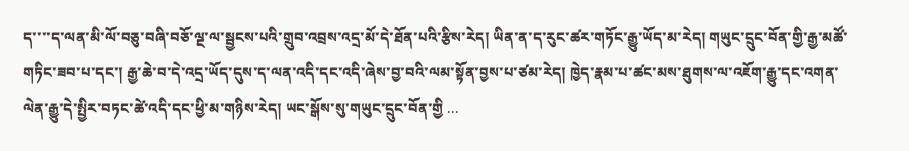ད་་་་ད་ལན་མི་ལོ་བཅུ་བཞི་བཅོ་ལྔ་ལ་སྦྱངས་པའི་གྲུབ་འབྲས་འདྲ་མོ་དེ་ཐོན་པའི་རྩིས་རེད། ཡིན་ན་ད་རུང་ཚར་གཏོང་རྒྱུ་ཡོད་མ་རེད། གཡུང་དྲུང་བོན་གྱི་རྒྱ་མཚོ་གཏིང་ཟབ་པ་དང་། རྒྱ་ཆེ་བ་དེ་འདྲ་ཡོད་དུས་ད་ལན་འདི་དང་འདི་ཞེས་བྱ་བའི་ལམ་སྟོན་བྱས་པ་ཙམ་རེད། ཁྱེད་རྣམ་པ་ཚང་མས་ཐུགས་ལ་འཇོག་རྒྱུ་དང་འགན་ལེན་རྒྱུ་དེ་སྤྱིར་བཏང་ཚེ་འདི་དང་ཕྱི་མ་གཉིས་རེད། ཡང་སྒོས་སུ་གཡུང་དྲུང་བོན་གྱི ...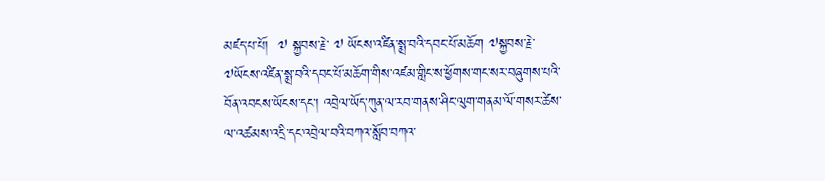མཛད་པ་པོ།  ༧ སྐྱབས་རྗེ་ ༧ ཡོངས་འཛིན་སྨྲ་བའི་དབང་པོ་མཆོག ༧སྐྱབས་རྗེ་༧ཡོངས་འཛིན་སྨྲ་བའི་དབང་པོ་མཆོག་གིས་འཛམ་གླིང་ས་ཕྱོགས་གང་སར་བཞུགས་པའི་བོན་འབངས་ཡོངས་དང་། འབྲེལ་ཡོད་ཀུན་ལ་རབ་གནས་ཤིང་ལུག་གནམ་ལོ་གསར་ཚེས་ལ་འཚམས་འདྲི་དང་འབྲེལ་བའི་བཀའ་སློབ་བཀའ་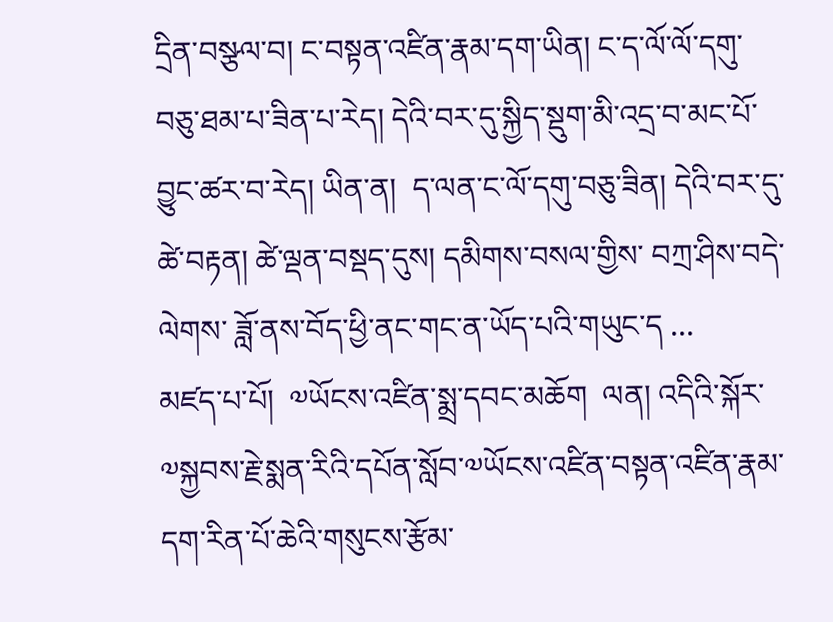དྲིན་བསྩལ་བ། ང་བསྟན་འཛིན་རྣམ་དག་ཡིན། ང་ད་ལོ་ལོ་དགུ་བཅུ་ཐམ་པ་ཟིན་པ་རེད། དེའི་བར་དུ་སྐྱིད་སྡུག་མི་འདྲ་བ་མང་པོ་བྱུང་ཚར་བ་རེད། ཡིན་ན།  ད་ལན་ང་ལོ་དགུ་བཅུ་ཟིན། དེའི་བར་དུ་ཚེ་བརྟན། ཚེ་ལྡན་བསྡད་དུས། དམིགས་བསལ་གྱིས་ བཀྲ་ཤིས་བདེ་ལེགས་ ཟློ་ནས་བོད་ཕྱི་ནང་གང་ན་ཡོད་པའི་གཡུང་ད ...
མཛད་པ་པོ།  ༧ཡོངས་འཛིན་སྨྲ་དབང་མཆོག  ལན། འདིའི་སྐོར་༧སྐྱབས་རྗེ་སྨན་རིའི་དཔོན་སློབ་༧ཡོངས་འཛིན་བསྟན་འཛིན་རྣམ་དག་རིན་པོ་ཆེའི་གསུངས་རྩོམ་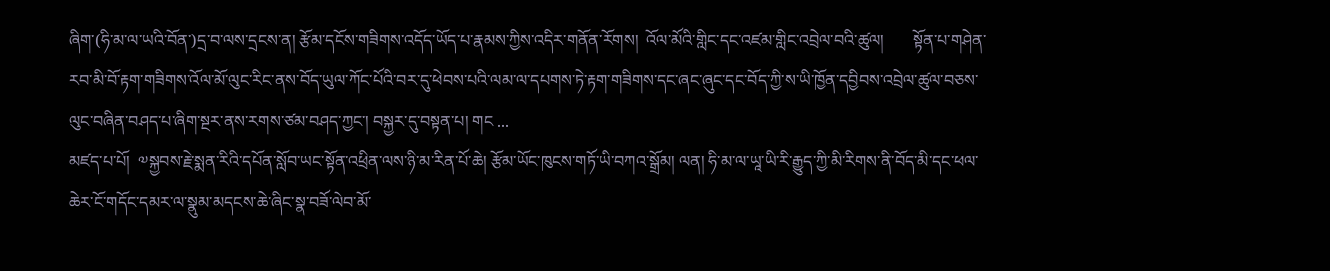ཞིག་(ཧི་མ་ལ་ཡའི་བོན་)དྲ་བ་ལས་དྲངས་ན། རྩོམ་དངོས་གཟིགས་འདོད་ཡོད་པ་རྣམས་ཀྱིས་འདིར་གནོན་རོགས།  འོལ་མོའི་གླིང་དང་འཛམ་གླིང་འབྲེལ་བའི་ཚུལ།       སྟོན་པ་གཤེན་རབ་མི་བོ་རྟག་གཟིགས་འོལ་མོ་ལུང་རིང་ནས་བོད་ཡུལ་ཀོང་པོའི་བར་དུ་ཕེབས་པའི་ལམ་ལ་དཔགས་ཏེ་རྟག་གཟིགས་དང་ཞང་ཞུང་དང་བོད་ཀྱི་ས་ཡི་ཁྱོན་དབྱིབས་འབྲེལ་ཚུལ་བཅས་ལུང་བཞིན་བཤད་པ་ཞིག་སྔར་ནས་རགས་ཙམ་བཤད་ཀྱང་། བསྐྱར་དུ་བསྟན་པ། གང ...
མཛད་པ་པོ།  ༧སྐྱབས་རྗེ་སྨན་རིའི་དཔོན་སློབ་ཡང་སྟོན་འཕྲིན་ལས་ཉི་མ་རིན་པོ་ཆེ། རྩོམ་ཡོང་ཁུངས་གཏོ་ཡི་བཀའ་སྒྲོམ། ལན། ཧི་མ་ལ་ཡཱ་ཡི་རི་རྒྱུད་ཀྱི་མི་རིགས་ནི་བོད་མི་དང་ཕལ་ཆེར་ངོ་གདོང་དམར་ལ་སྣུམ་མདངས་ཆེ་ཞིང་སྣ་བཟོ་ལེབ་མོ་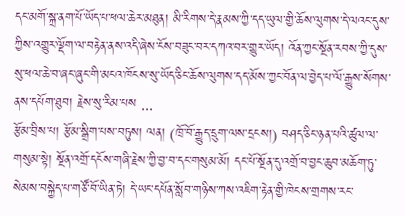དང་མགོ་སྐྲ་ནག་པོ་ཡོད་པ་ཕལ་ཆེར་མཐུན། མི་རིགས་དེ་རྣམས་ཀྱི་དད་ཡུལ་གྱི་ཆོས་ལུགས་དེ་ལའང་དུས་ཀྱིས་འགྱུར་ལྡོག་ལ་བརྟེན་ནས་འདི་ཞེས་ངོས་བཟུང་བར་དཀའ་བར་གྱུར་ཡོད། འོན་ཀྱང་སྔོན་རབས་ཀྱི་དུས་སུ་ཕལ་ཆེ་བ་ཞང་ཞུང་གི་མངའ་ཁོངས་སུ་ཡོད་ཅིང་ཆོས་ལུགས་དད་མོས་ཀྱང་བོན་ལ་བྱེད་པ་ལོ་རྒྱུས་སོགས་ནས་དཔོག་ཐུབ། རྗེས་སུ་རིམ་པས ...
རྩོམ་བྲིས་པ། རྩོམ་སྒྲིག་པས་བཏུས། ལན། (ཁྲོ་བོ་རྒྱུད་དྲུག་ལས་དྲངས།) བཤད་ཅིང་ཉན་པའི་ཚུལ་ལ་གསུམ་སྟེ། སྔོན་འགྲོ་དངོས་གཞི་རྗེས་ཀྱི་བྱ་བ་དང་གསུམ་མོ། དང་པོ་སྔོན་དུ་འགྲོ་བ་བྱང་ཆུབ་མཆོག་ཏུ་སེམས་བསྐྱེད་པ་གཙོ་བོ་ཡིན་ཏེ། དེ་ཡང་དཔོན་སློབ་གཉིས་ཀས་འཇིག་རྟེན་གྱི་ཁེངས་གྲགས་རང་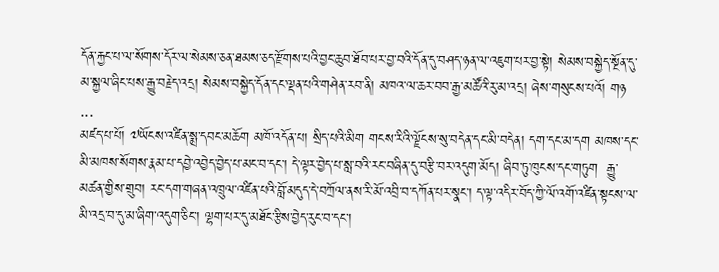དོན་རྐྱང་པ་ལ་སོགས་དོར་ལ་སེམས་ཅན་ཐམས་ཅད་རྫོགས་པའི་བྱང་ཆུབ་ཐོབ་པར་བྱ་བའི་དོན་དུ་བཤད་ཉན་ལ་འཇུག་པར་བྱ་སྟེ། སེམས་བསྐྱེད་སྔོན་དུ་མ་སྐྱལ་ཞིང་པས་རྒྱུ་བརྗེད་འདྲ། སེམས་བསྐྱེད་དོན་དང་ལྡན་པའི་གཤེན་རབ་ནི། མཁའ་ལ་ཆར་བབ་རྒྱ་མཚོའི་རུ་མ་འདྲ། ཞེས་གསུངས་པའོ། གཉ ...
མཛད་པ་པོ། ༧ཡོངས་འཛིན་སྨྲ་དབང་མཆོག མཁོ་འདོན་པ། སྲིད་པའི་མིག གངས་རིའི་ལྗོངས་སུ་བདེན་དང་མི་བདེན། དག་དང་མ་དག མཁས་དང་མི་མཁས་སོགས་རྣམ་པ་དབྱེ་འབྱེད་བྱེད་པ་མང་བ་དང་། དེ་ལྟར་བྱེད་པ་སླ་བའི་རང་བཞིན་དུ་བརྩི་བར་འདུག་མོད། ཞིབ་ཏུ་ཁུངས་དང་གཏུག  རྒྱུ་མཚན་གྱིས་གྲུབ། རང་དག་གཞན་འཁྲུལ་འཛིན་པའི་བློ་མདུད་དེ་བཀྲོལ་ནས་རི་མོ་འབྲི་བ་དཀོན་པར་སྣང་། ད་ལྟ་འདིར་བོད་ཀྱི་ལོ་འགོ་འཛིན་སྟངས་ལ་མི་འདྲ་བ་དུ་མ་ཞིག་འདུག་ཅིང་། ལྷག་པར་དུ་མཐོང་རྩིས་བྱེད་རུང་བ་དང་།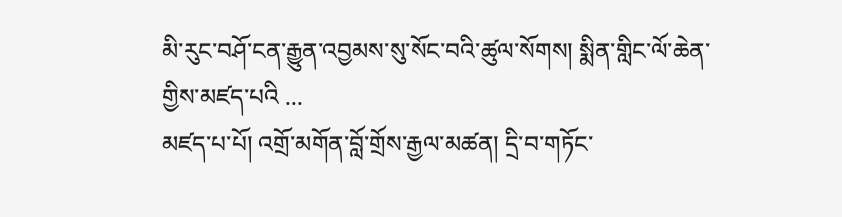མི་རུང་བཤོ་ངན་རྒྱུན་འབྱམས་སུ་སོང་བའི་ཚུལ་སོགས། སྨིན་གླིང་ལོ་ཆེན་གྱིས་མཛད་པའི ...
མཛད་པ་པོ། འགྲོ་མགོན་བློ་གྲོས་རྒྱལ་མཚན། དྲི་བ་གཏོང་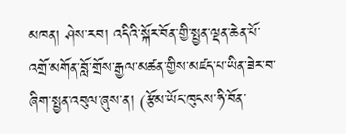མཁན། ཤེས་རབ། འདིའི་སྐོར་བོན་གྱི་སྤྱན་ལྡན་ཆེན་པོ་འགྲོ་མགོན་བློ་གྲོས་རྒྱལ་མཚན་གྱིས་མཛད་པ་ཡིན་ཟེར་བ་ཞིག་སྤྱན་འབུལ་ཞུས་ན། (རྩོམ་ཡོང་ཁུངས་ཧི་བོན་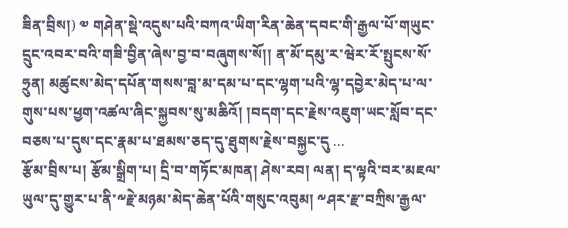ཟིན་བྲིས།) ༧ གཤེན་སྡེ་འདུས་པའི་བཀའ་ཡིག་རིན་ཆེན་དབང་གི་རྒྱལ་པོ་གཡུང་དྲུང་འབར་བའི་གཟི་བྱིན་ཞེས་བྱ་བ་བཞུགས་སོ།། ན་མོ་དམུ་ར་ཝེར་རོ་སྤུངས་སོ་ཧྲུན། མཚུངས་མེད་དཔོན་གསས་བླ་མ་དམ་པ་དང་ལྷག་པའི་ལྷ་དབྱེར་མེད་པ་ལ་གུས་པས་ཕྱག་འཚལ་ཞིང་སྐྱབས་སུ་མཆིའོ། །བདག་དང་རྗེས་འཇུག་ཡང་སློབ་དང་བཅས་པ་དུས་དང་རྣམ་པ་ཐམས་ཅད་དུ་ཐུགས་རྗེས་བསྐྱང་དུ ...
རྩོམ་བྲིས་པ། རྩོམ་སྒྲིག་པ། དྲི་བ་གཏོང་མཁན། ཤེས་རབ། ལན། ད་ལྟའི་བར་མཇལ་ཡུལ་དུ་གྱུར་པ་ནི་༸རྗེ་མཉམ་མེད་ཆེན་པོའི་གསུང་འབུམ། ༸ཤར་རྫ་བཀྲིས་རྒྱལ་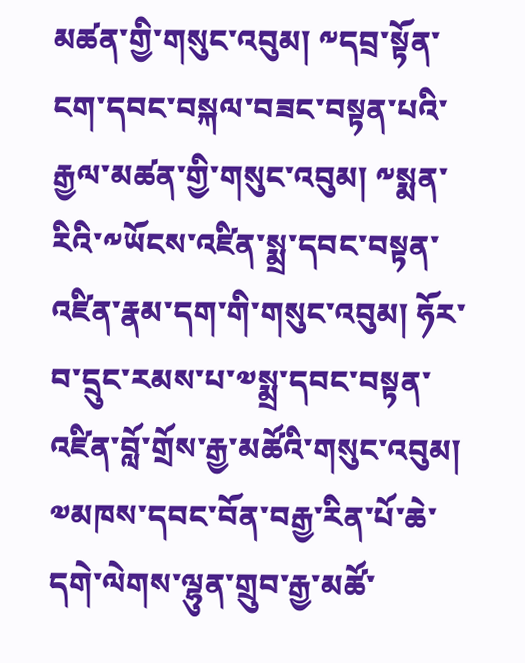མཚན་གྱི་གསུང་འབུམ། ༸དབྲ་སྟོན་ངག་དབང་བསྐལ་བཟང་བསྟན་པའི་རྒྱལ་མཚན་གྱི་གསུང་འབུམ། ༸སྨན་རིའི་༸ཡོངས་འཛིན་སྨྲ་དབང་བསྟན་འཛིན་རྣམ་དག་གི་གསུང་འབུམ། ཧོར་བ་དྲུང་རམས་པ་༧སྨྲ་དབང་བསྟན་འཛིན་བློ་གྲོས་རྒྱ་མཚོའི་གསུང་འབུམ། ༧མཁས་དབང་བོན་བརྒྱ་རིན་པོ་ཆེ་དགེ་ལེགས་ལྷུན་གྲུབ་རྒྱ་མཚོ་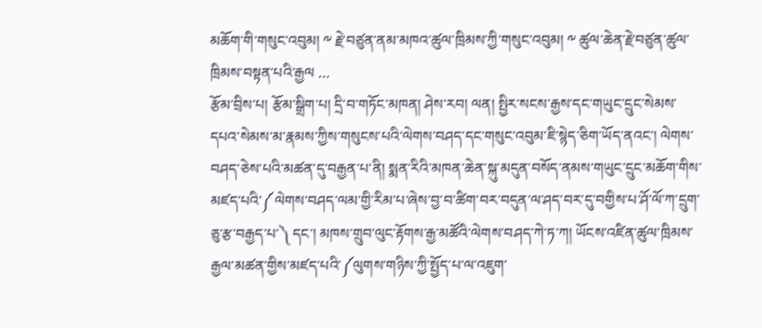མཆོག་གི་གསུང་འབུམ། ༸ རྗེ་བཙུན་ནམ་མཁའ་ཚུལ་ཁྲིམས་ཀྱི་གསུང་འབུམ། ༸ ཚུལ་ཆེན་རྗེ་བཙུན་ཚུལ་ཁྲིམས་བསྟན་པའི་རྒྱལ ...
རྩོམ་བྲིས་པ། རྩོམ་སྒྲིག་པ། དྲི་བ་གཏོང་མཁན། ཤེས་རབ། ལན། སྤྱིར་སངས་རྒྱས་དང་གཡུང་དྲུང་སེམས་དཔའ་སེམས་མ་རྣམས་ཀྱིས་གསུངས་པའི་ལེགས་བཤད་དང་གསུང་འབུམ་ཇི་སྙེད་ཅིག་ཡོད་ནའང་། ལེགས་བཤད་ཅེས་པའི་མཚན་དུ་བརྒྱན་པ་ནི། སྨན་རིའི་མཁན་ཆེན་སྐུ་མདུན་བསོད་ནམས་གཡུང་དྲུང་མཆོག་གིས་མཛད་པའི་༼ལེགས་བཤད་ལམ་གྱི་རིམ་པ་ཞེས་བྱ་བ་ཚིག་བར་བདུན་ལ་ཤད་བར་དུ་བགྱིས་པ་ཤོ་ལོ་ཀ་དྲུག་ཅུ་རྩ་བརྒྱད་པ་༽ དང་། མཁས་གྲུབ་ལུང་རྟོགས་རྒྱ་མཚོའི་ལེགས་བཤད་ཀེ་ཏ་ཀ། ཡོངས་འཛིན་ཚུལ་ཁྲིམས་རྒྱལ་མཚན་གྱིས་མཛད་པའི་༼ལུགས་གཉིས་ཀྱི་སྤྱོད་པ་ལ་འཇུག་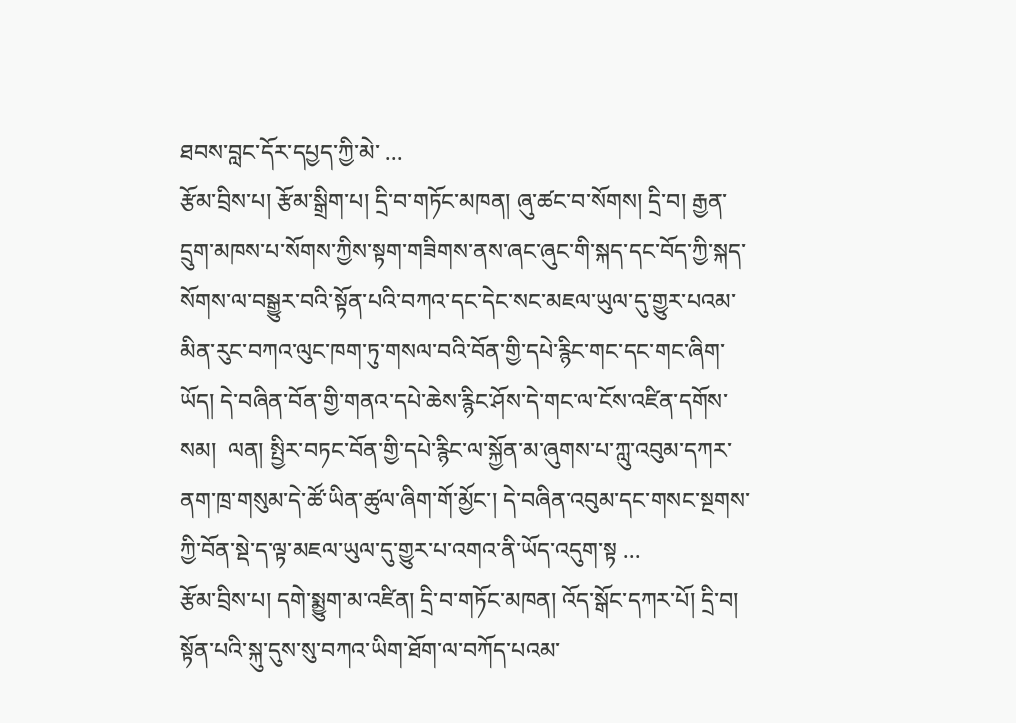ཐབས་བླང་དོར་དཔྱད་ཀྱི་མེ་ ...
རྩོམ་བྲིས་པ། རྩོམ་སྒྲིག་པ། དྲི་བ་གཏོང་མཁན། ཞུ་ཚང་བ་སོགས། དྲི་བ། རྒྱན་དྲུག་མཁས་པ་སོགས་ཀྱིས་སྟག་གཟིགས་ནས་ཞང་ཞུང་གི་སྐད་དང་བོད་ཀྱི་སྐད་སོགས་ལ་བསྒྱུར་བའི་སྟོན་པའི་བཀའ་དང་དེང་སང་མཇལ་ཡུལ་དུ་གྱུར་པའམ་མིན་རུང་བཀའ་ལུང་ཁག་ཏུ་གསལ་བའི་བོན་གྱི་དཔེ་རྙིང་གང་དང་གང་ཞིག་ཡོད། དེ་བཞིན་བོན་གྱི་གནའ་དཔེ་ཆེས་རྙིང་ཤོས་དེ་གང་ལ་ངོས་འཛིན་དགོས་སམ།  ལན། སྤྱིར་བཏང་བོན་གྱི་དཔེ་རྙིང་ལ་སྐྱོན་མ་ཞུགས་པ་ཀླུ་འབུམ་དཀར་ནག་ཁྲ་གསུམ་དེ་ཚོ་ཡིན་ཚུལ་ཞིག་གོ་མྱོང་། དེ་བཞིན་འབུམ་དང་གསང་སྔགས་ཀྱི་བོན་སྡེ་ད་ལྟ་མཇལ་ཡུལ་དུ་གྱུར་པ་འགའ་ནི་ཡོད་འདུག་སྟ ...
རྩོམ་བྲིས་པ། དགེ་སྨྱུག་མ་འཛིན། དྲི་བ་གཏོང་མཁན། འོད་སྒོང་དཀར་པོ། དྲི་བ། སྟོན་པའི་སྐུ་དུས་སུ་བཀའ་ཡིག་ཐོག་ལ་བཀོད་པའམ་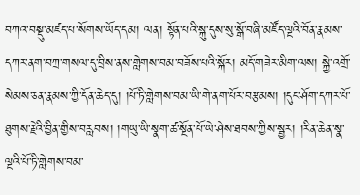བཀའ་བསྡུ་མཛད་པ་སོགས་ཡོད་དམ། ལན། སྟོན་པའི་སྐུ་དུས་སུ་སྒོ་བཞི་མཛོད་ལྔའི་བོན་རྣམས་དཀར་ནག་བཀྲ་གསལ་དུ་བྲིས་ནས་གླེགས་བམ་བཟོས་པའི་སྐོར། མདོ་གཟེར་མིག་ལས། སྐྱེ་འགྲོ་སེམས་ཅན་རྣམས་ཀྱི་དོན་ཆེད་དུ། །པོ་ཏི་གླེགས་བམ་ཡི་གེ་ནག་པོར་བརྩམས། །དུང་ཤོག་དཀར་པོ་ཐུགས་རྗེའི་བྱིན་གྱིས་བརླབས། །གཡུ་ཡི་སྣག་ཚ་སྔོན་པོ་ཡེ་ཤེས་ཐབས་ཀྱིས་སྦྱར། །རིན་ཆེན་སྣ་ལྔའི་པོ་ཏི་གླེགས་བམ་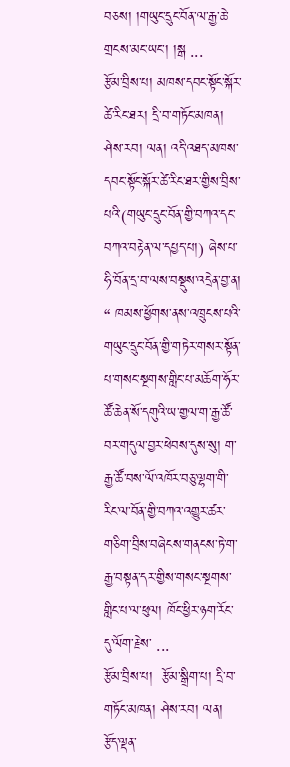བཅས། །གཡུང་དྲུང་བོན་ལ་རྒྱ་ཆེ་གྲངས་མང་ཡང་། །སྒ ...
རྩོམ་བྲིས་པ། མཁས་དབང་སྟོང་སྐོར་ཚེ་རིང་ཐར། དྲི་བ་གཏོང་མཁན། ཤེས་རབ། ལན། འདི་འཐད་མཁས་དབང་སྟོང་སྐོར་ཚེ་རིང་ཐར་གྱིས་བྲིས་པའི་(གཡུང་དྲུང་བོན་གྱི་བཀའ་དང་བཀའ་བརྟེན་ལ་དཔྱད་པ།) ཞེས་པ་ཧི་བོན་དྲ་བ་ལས་བསྡུས་འདྲེན་བྱ་ན། “ ཁམས་ཕྱོགས་ནས་འཁྲུངས་པའི་གཡུང་དྲུང་བོན་གྱི་གཏེར་གསར་སྟོན་པ་གསང་སྔགས་གླིང་པ་མཆོག་ཧོར་ཚོ་ཆེན་སོ་དགུའི་ཡ་གྱལ་ག་རྒྱ་ཚོ་བར་གདུལ་བྱར་ཕེབས་དུས་སུ། ག་རྒྱ་ཚོ་བས་ལོ་འཁོར་བཅུ་ལྷག་གི་རིང་ལ་བོན་གྱི་བཀའ་འགྱུར་ཚར་གཅིག་བྲིས་བཞེངས་གནངས་ཏེ་ག་རྒྱ་བསྟན་དར་གྱིས་གསང་སྔགས་གླིང་པ་ལ་ཕུལ། ཁོང་ཕྱིར་ཉག་རོང་དུ་ལོག་རྗེས་ ...
རྩོམ་བྲིས་པ།  རྩོམ་སྒྲིག་པ། དྲི་བ་གཏོང་མཁན། ཤེས་རབ། ལན། རྩོད་ལྡན་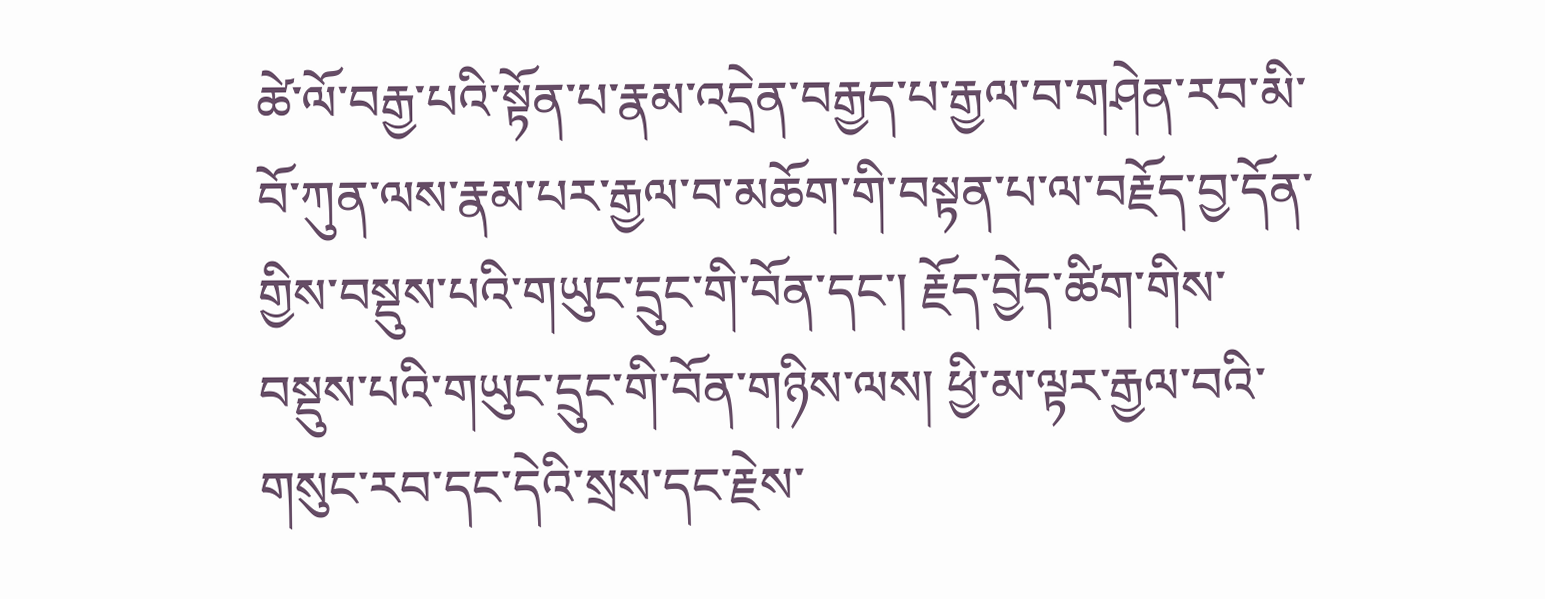ཚེ་ལོ་བརྒྱ་པའི་སྟོན་པ་རྣམ་འདྲེན་བརྒྱད་པ་རྒྱལ་བ་གཤེན་རབ་མི་བོ་ཀུན་ལས་རྣམ་པར་རྒྱལ་བ་མཆོག་གི་བསྟན་པ་ལ་བརྗོད་བྱ་དོན་གྱིས་བསྡུས་པའི་གཡུང་དྲུང་གི་བོན་དང་། རྗོད་བྱེད་ཚིག་གིས་བསྡུས་པའི་གཡུང་དྲུང་གི་བོན་གཉིས་ལས། ཕྱི་མ་ལྟར་རྒྱལ་བའི་གསུང་རབ་དང་དེའི་སྲས་དང་རྗེས་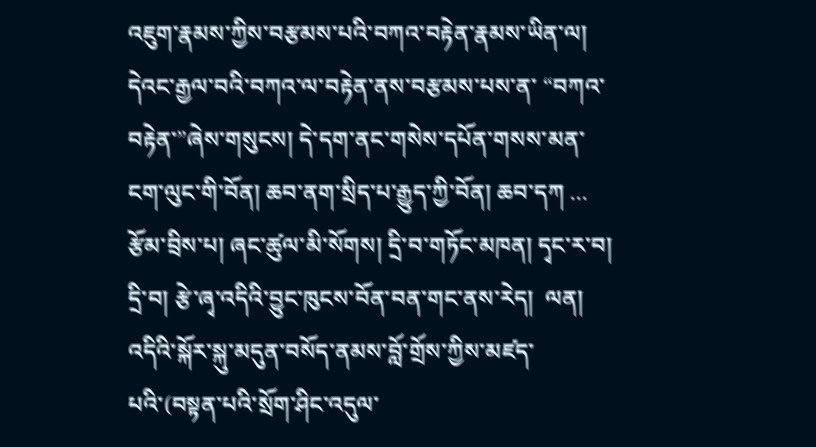འཇུག་རྣམས་ཀྱིས་བརྩམས་པའི་བཀའ་བརྟེན་རྣམས་ཡིན་ལ། དེའང་རྒྱལ་བའི་བཀའ་ལ་བརྟེན་ནས་བརྩམས་པས་ན་ “བཀའ་བརྟེན་”ཞེས་གསུངས། དེ་དག་ནང་གསེས་དཔོན་གསས་མན་ངག་ལུང་གི་བོན། ཆབ་ནག་སྲིད་པ་རྒྱུད་ཀྱི་བོན། ཆབ་དཀ ...
རྩོམ་བྲིས་པ། ཞང་ཚུལ་མི་སོགས། དྲི་བ་གཏོང་མཁན། དྭང་ར་བ། དྲི་བ། རྩེ་ཞྭ་འདིའི་བྱུང་ཁུངས་བོན་བན་གང་ནས་རེད།  ལན། འདིའི་སྐོར་སྐུ་མདུན་བསོད་ནམས་བློ་གྲོས་ཀྱིས་མཛད་པའི་(བསྟན་པའི་སྲོག་ཤིང་འདུལ་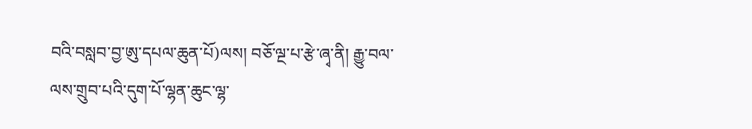བའི་བསླབ་བྱ་ཨུ་དཔལ་ཆུན་པོ)ལས། བཅོ་ལྔ་པ་རྩེ་ཞྭ་ནི། རྒྱུ་བལ་ལས་གྲུབ་པའི་དུག་པོ་ལྷན་ཆུང་ལྷ་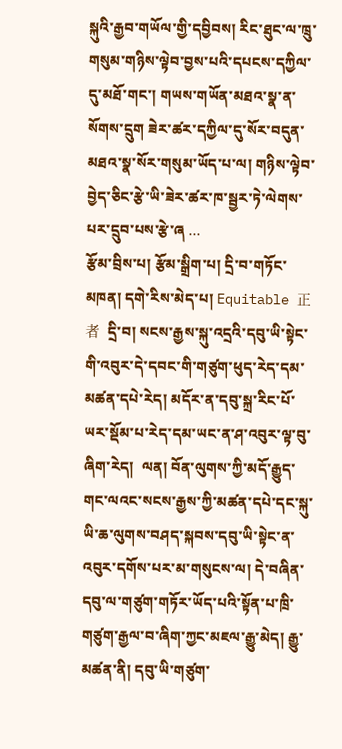སྐུའི་རྒྱབ་གཡོལ་གྱི་དབྱིབས། རིང་ཐུང་ལ་ཁྲུ་གསུམ་གཉིས་ལྟེབ་བྱས་པའི་དཔངས་དཀྱིལ་དུ་མཐོ་གང་། གཡས་གཡོན་མཐའ་སྣ་ན་སོགས་དྲུག ཟེར་ཚར་དཀྱིལ་དུ་སོར་བདུན་མཐའ་སྣ་སོར་གསུམ་ཡོད་པ་ལ། གཉིས་ལྟེབ་བྱེད་ཅིང་རྩེ་ཡི་ཟེར་ཚར་ཁ་སྦྱར་ཏེ་ལེགས་པར་དྲུབ་པས་རྩེ་ཞ ...
རྩོམ་བྲིས་པ། རྩོམ་སྒྲིག་པ། དྲི་བ་གཏོང་མཁན། དགེ་རིས་མེད་པ། Equitable 正者  དྲི་བ། སངས་རྒྱས་སྐུ་འདྲའི་དབུ་ཡི་སྟེང་གི་འབུར་དེ་དབང་གི་གཙུག་ཕུད་རེད་དམ་མཚན་དཔེ་རེད། མདོར་ན་དབུ་སྐྲ་རིང་པོ་ཡར་སྡོམ་པ་རེད་དམ་ཡང་ན་ཤ་འབུར་ལྟ་བུ་ཞིག་རེད།  ལན། བོན་ལུགས་ཀྱི་མདོ་རྒྱུད་གང་ལའང་སངས་རྒྱས་ཀྱི་མཚན་དཔེ་དང་སྐུ་ཡི་ཆ་ལུགས་བཤད་སྐབས་དབུ་ཡི་སྟེང་ན་འབུར་དགོས་པར་མ་གསུངས་ལ། དེ་བཞིན་དབུ་ལ་གཙུག་གཏོར་ཡོད་པའི་སྟོན་པ་ཁྲི་གཙུག་རྒྱལ་བ་ཞིག་ཀྱང་མཇལ་རྒྱུ་མེད། རྒྱུ་མཚན་ནི། དབུ་ཡི་གཙུག་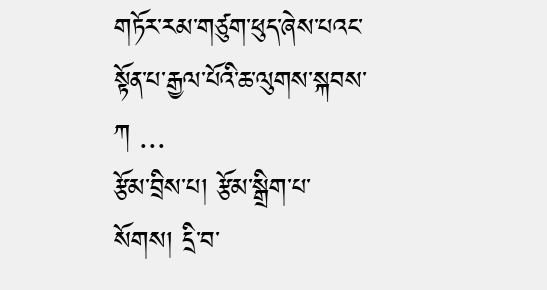གཏོར་རམ་གཙུག་ཕུད་ཞེས་པའང་སྟོན་པ་རྒྱལ་པོའི་ཆ་ལུགས་སྐབས་ཀ ...
རྩོམ་བྲིས་པ། རྩོམ་སྒྲིག་པ་སོགས། དྲི་བ་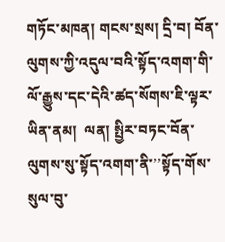གཏོང་མཁན། གངས་སྲས། དྲི་བ། བོན་ལུགས་ཀྱི་འདུལ་བའི་སྟོད་འགག་གི་ལོ་རྒྱུས་དང་དེའི་ཚད་སོགས་ཇི་ལྟར་ཡིན་ནམ།  ལན། སྤྱིར་བཏང་བོན་ལུགས་སུ་སྟོད་འགག་ནི་ʼʼསྟོད་གོས་སུལ་བུ་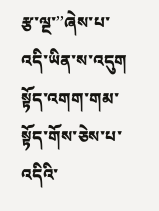རྩ་ལྔ་ʼʼཞེས་པ་འདི་ཡིན་ས་འདུག སྟོད་འགག་གམ་སྟོད་གོས་ཅེས་པ་འདིའི་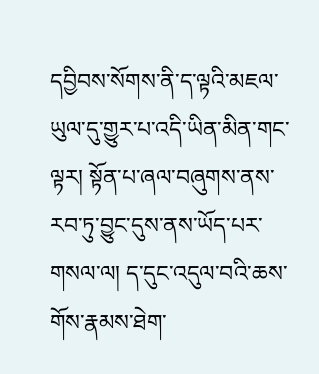དབྱིབས་སོགས་ནི་ད་ལྟའི་མཇལ་ཡུལ་དུ་གྱུར་པ་འདི་ཡིན་མིན་གང་ལྟར། སྟོན་པ་ཞལ་བཞུགས་ནས་རབ་ཏུ་བྱུང་དུས་ནས་ཡོད་པར་གསལ་ལ། ད་དུང་འདུལ་བའི་ཆས་གོས་རྣམས་ཐེག་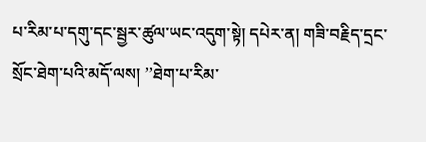པ་རིམ་པ་དགུ་དང་སྦྱར་ཚུལ་ཡང་འདུག་སྟེ། དཔེར་ན། གཟི་བརྗིད་དྲང་སྲོང་ཐེག་པའི་མདོ་ལས། ʼʼཐེག་པ་རིམ་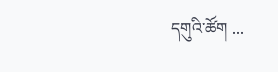དགུའི་ཚོག ...